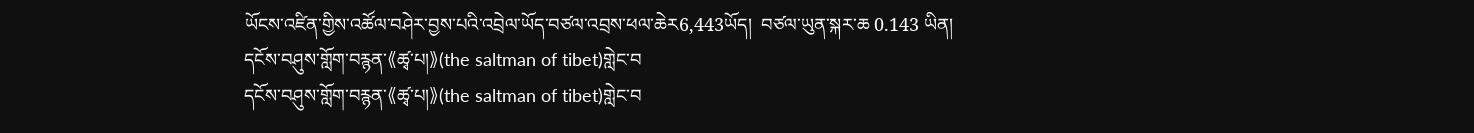ཡོངས་འཛིན་གྱིས་འཚོལ་བཤེར་བྱས་པའི་འབྲེལ་ཡོད་བཙལ་འབྲས་ཕལ་ཆེར6,443ཡོད།  བཙལ་ཡུན་སྐར་ཆ 0.143 ཡིན།
དངོས་བཤུས་གློག་བརྙན་《ཚྭ་པ།》(the saltman of tibet)གླེང་བ
དངོས་བཤུས་གློག་བརྙན་《ཚྭ་པ།》(the saltman of tibet)གླེང་བ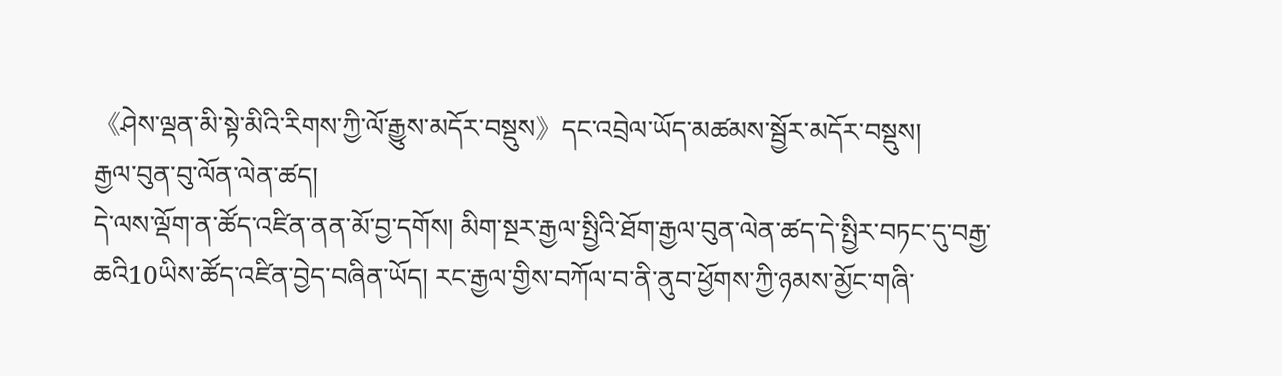《ཤེས་ལྡན་མི་སྟེ་མིའི་རིགས་ཀྱི་ལོ་རྒྱུས་མདོར་བསྡུས》དང་འབྲེལ་ཡོད་མཚམས་སྦྱོར་མདོར་བསྡུས།
རྒྱལ་བུན་བུ་ལོན་ལེན་ཚད།
དེ་ལས་ལྡོག་ན་ཚོད་འཛིན་ནན་མོ་བྱ་དགོས། མིག་སྔར་རྒྱལ་སྤྱིའི་ཐོག་རྒྱལ་བུན་ལེན་ཚད་དེ་སྤྱིར་བཏང་དུ་བརྒྱ་ཆའི10ཡིས་ཚོད་འཛིན་བྱེད་བཞིན་ཡོད། རང་རྒྱལ་གྱིས་བཀོལ་བ་ནི་ནུབ་ཕྱོགས་ཀྱི་ཉམས་མྱོང་གཞི་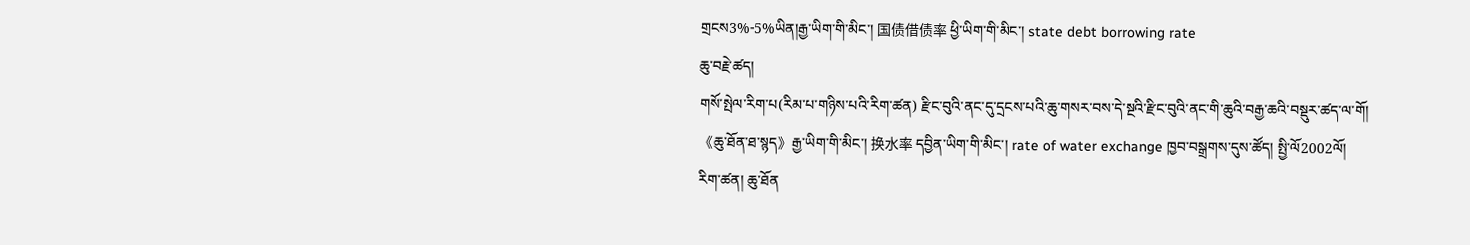གྲངས3%-5%ཡིན།རྒྱ་ཡིག་གི་མིང་། 国债借债率 ཕྱི་ཡིག་གི་མིང་། state debt borrowing rate
ཆུ་བརྗེ་ཚད།
གསོ་སྤེལ་རིག་པ(རིམ་པ་གཉིས་པའི་རིག་ཚན) རྫིང་བུའི་ནང་དུ་དྲངས་པའི་ཆུ་གསར་བས་དེ་སྔའི་རྫིང་བུའི་ནང་གི་ཆུའི་བརྒྱ་ཆའི་བསྡུར་ཚད་ལ་གོ། 《ཆུ་ཐོན་ཐ་སྙད》རྒྱ་ཡིག་གི་མིང་། 换水率 དབྱིན་ཡིག་གི་མིང་། rate of water exchange ཁྱབ་བསྒྲགས་དུས་ཚོད། སྤྱི་ལོ2002ལོ། རིག་ཚན། ཆུ་ཐོན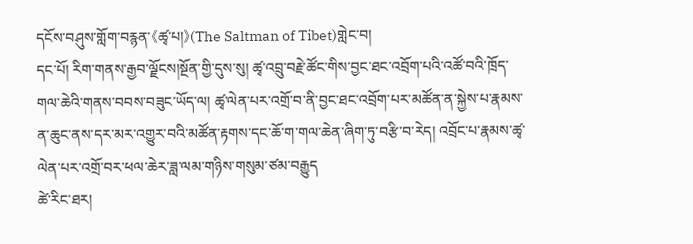དངོས་བཤུས་གློག་བརྙན་《ཚྭ་པ།》(The Saltman of Tibet)གླེང་བ།
དང་པོ། རིག་གནས་རྒྱབ་ལྗོངས།སྔོན་གྱི་དུས་སུ། ཚྭ་འབྲུ་བརྗེ་ཚོང་གིས་བྱང་ཐང་འབྲོག་པའི་འཚོ་བའི་ཁྲོད་གལ་ཆེའི་གནས་བབས་བཟུང་ཡོད་ལ། ཚྭ་ལེན་པར་འགྲོ་བ་ནི་བྱང་ཐང་འབྲོག་པར་མཚོན་ན་སྐྱེས་པ་རྣམས་ན་ཆུང་ནས་དར་མར་འགྱུར་བའི་མཚོན་རྟགས་དང་ཆོ་ག་གལ་ཆེན་ཞིག་ཏུ་བརྩི་བ་རེད། འབྲོང་པ་རྣམས་ཚྭ་ལེན་པར་འགྲོ་བར་ཕལ་ཆེར་ཟླ་ལམ་གཉིས་གསུམ་ཙམ་བརྒྱུད
ཚེ་རིང་ཐར།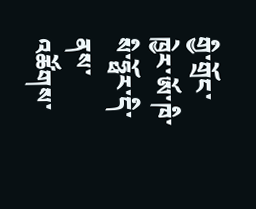གྱི་གྲོང་ཁྱེར་ཨོ་ཁི་སི་ཧྥོར་དི་ནས་འཚོགས་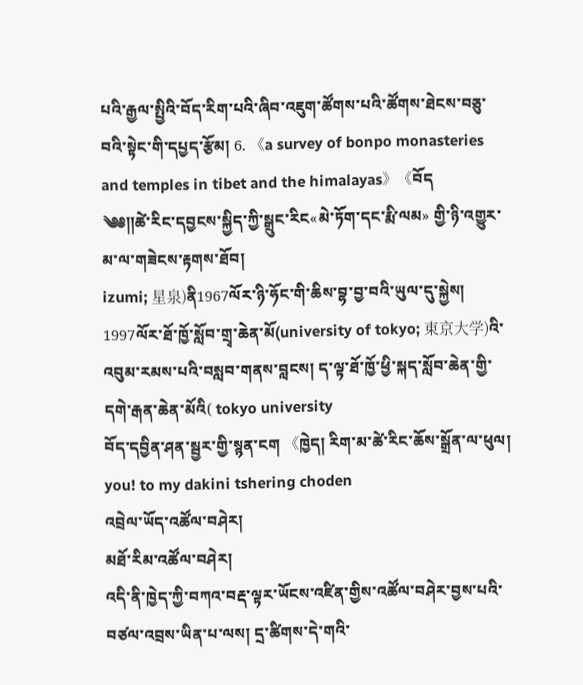པའི་རྒྱལ་སྤྱིའི་བོད་རིག་པའི་ཞིབ་འཇུག་ཚོགས་པའི་ཚོགས་ཐེངས་བཅུ་བའི་སྟེང་གི་དཔྱད་རྩོམ། 6. 《a survey of bonpo monasteries and temples in tibet and the himalayas》《བོད
༄༅༎ཚེ་རིང་དབྱངས་སྐྱིད་ཀྱི་སྒྲུང་རིང«མེ་ཏོག་དང་རྨི་ལམ» གྱི་ཉི་འགྱུར་མ་ལ་གཟེངས་རྟགས་ཐོབ།
izumi; 星泉)ནི1967ལོར་ཉི་ཧོང་གི་ཆིས་བྷ་བྱ་བའི་ཡུལ་དུ་སྐྱེས། 1997ལོར་ཐོ་ཁྱོ་སློབ་གྲྭ་ཆེན་མོ(university of tokyo; 東京大学)འི་འབུམ་རམས་པའི་བསླབ་གནས་བླངས། ད་ལྟ་ཐོ་ཁྱོ་ཕྱི་སྐད་སློབ་ཆེན་གྱི་དགེ་རྒན་ཆེན་མོའི( tokyo university
བོད་དབྱིན་ཤན་སྦྱར་གྱི་སྙན་ངག 《ཁྱེད། རིག་མ་ཚེ་རིང་ཆོས་སྒྲོན་ལ་ཕུལ། you! to my dakini tshering choden
འབྲེལ་ཡོད་འཚོལ་བཤེར།
མཐོ་རིམ་འཚོལ་བཤེར།
འདི་ནི་ཁྱེད་ཀྱི་བཀའ་བརྡ་ལྟར་ཡོངས་འཛིན་གྱིས་འཚོལ་བཤེར་བྱས་པའི་བཙལ་འབྲས་ཡིན་པ་ལས། དྲ་ཚིགས་དེ་གའི་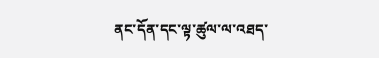ནང་དོན་དང་ལྟ་ཚུལ་ལ་འཐད་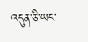འདུན་ཅི་ཡང་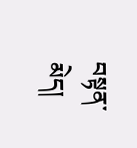བསྟན་མེད།